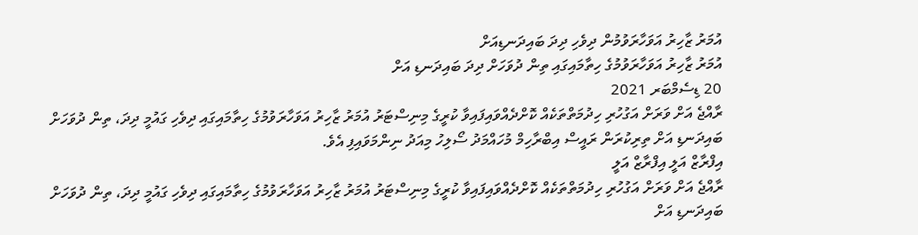އުމަރު ޒާހިރު އަވަހާރަވުމުން ދިވެހި ދިދަ ބައިދަނޑިއަށް
އުމަރު ޒާހިރު އަވަހާރަވުމުގެ ހިތާމައިގައި ތިން ދުވަހަށް ދިދަ ބައިދަނޑި އަށް
20 ޑިސެމްބަރ 2021
ރާއްޖެ އަށް ވަރަށް އަގުހުރި ހިދުމަތްތަކެއް ކޮށްދެއްވައިފައިވާ ކުރީގެ މިނިސްޓަރު އުމަރު ޒާހިރު އަވަހާރަވުމުގެ ހިތާމައިގައި ދިވެހި ގައުމީ ދިދަ، ތިން ދުވަހަށް ބައިދަނޑި އަށް ތިރިކުރަން ރައީސް އިބްރާހިމް މުހައްމަދު ސޯލިހު މިއަދު ނިންމަވައިފި އެވެ.
އިފްރާޒް އަލީ އިފްރާޒް އަލީ
ރާއްޖެ އަށް ވަރަށް އަގުހުރި ހިދުމަތްތަކެއް ކޮށްދެއްވައިފައިވާ ކުރީގެ މިނިސްޓަރު އުމަރު ޒާހިރު އަވަހާރަވުމުގެ ހިތާމައިގައި ދިވެހި ގައުމީ ދިދަ، ތިން ދުވަހަށް ބައިދަނޑި އަށް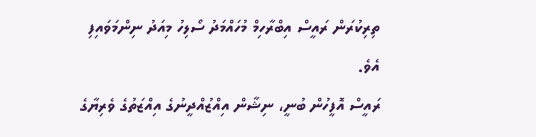ތިރިކުރަން ރައީސް އިބްރާހިމް މުހައްމަދު ސޯލިހު މިއަދު ނިންމަވައިފި އެވެ.
ރައީސް އޮފީހުން ބުނީ، ނިޝާން އިއްޒުއްދީނުގެ އިއްޒަތުގެ ވެރިޔާގެ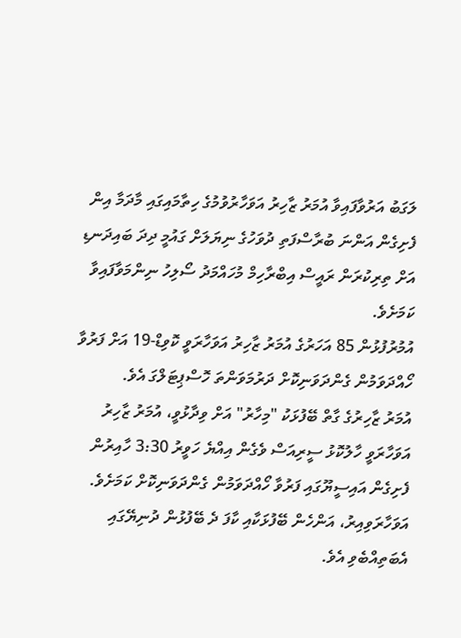ލަގަބު އަރުވާފައިވާ އުމަރު ޒާހިރު އަވަހާރުވުމުގެ ހިތާމައިގައި މާދަމާ އިން ފެށިގެން އަންނަ ބުރާސްފަތި ދުވަހުގެ ނިޔަލަށް ގައުމީ ދިދަ ބައިދަނޑި އަށް ތިރިކުރަން ރައީސް އިބްރާހިމް މުހައްމަދު ސޯލިހު ނިންމަވާފައިވާ ކަމަށެވެ.
އުމުރުފުޅުން 85 އަހަރުގެ އުމަރު ޒާހިރު އަވަހާރަވީ ކޮވިޑް-19 އަށް ފަރުވާ ހޯއްދަވަމުން ގެންދަވަނިކޮށް ދަރުމަވަންތަ ހޮސްޕިޓަލްގަ އެވެ.
އުމަރު ޒާހިރުގެ ގާތް ބޭފުޅަކު "މިހާރު" އަށް ވިދާޅުވީ، އުމަރު ޒާހިރު އަވަހާރަވީ ހާލުކޮޅު ސީރިއަސް ވެގެން އިއްޔެ ހަވީރު 3:30 ހާއިރުން ފެށިގެން އައިސީޔޫގައި ފަރުވާ ހޯއްދަވަމުން ގެންދަވަނިކޮށް ކަމަށެވެ.
އަވަހާރަވިއިރު، އަންހެން ބޭފުޅަކާއި ކާފަ ދެ ބޭފުޅުން ދުނިޔޭގައި އެބަތިއްބެވި އެވެ.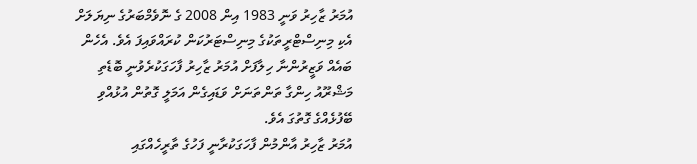އުމަރު ޒާހިރު ވަނީ 1983 އިން 2008 ގެ ނޮވެމްބަރުގެ ނިޔަލަށް އެކި މިނިސްޓްރީތަކުގެ މިނިސްޓަރުކަން ކުރައްވައިފަ އެވެ. އެހެން ބައެއް ވަޒީރުންނާ ހިލާފަށް އުމަރު ޒާހިރު ފާހަގަކުރެވުނީ ބޮޑެތި މަޝްރޫއު ހިންގާ ތަންތަނަށް ވަޑައިގެން އަމަލީ ގޮތުން އުޅުއްވި ބޭފުޅެއްގެ ގޮތުގަ އެވެ.
އުމަރު ޒާހިރު އާންމުން ފާހަގަކުރާނީ ފަހުގެ ތާރީހެއްގައި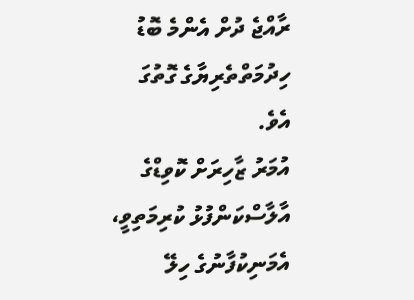ރާއްޖެ ދުށް އެންމެ ބޮޑު ހިދުމަތްތެރިޔާގެ ގޮތުގަ އެވެ.
އުމަރު ޒާހިރަށް ކޮވިޑްގެ އާލާސްކަންފުޅު ކުރިމަތިވީ، އެމަނިކުފާނުގެ ހިލޭ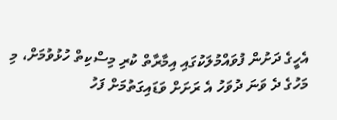އެހީގެ ދަށުން ފުވައްމުލަކުގައި އިމާރާތް ކުރި މިސްކިތް ހުޅުވުމަށް، މި މަހުގެ ދެ ވަނަ ދުވަހު އެ ރަށަށް ވަޑައިގަތުމަށް ފަހު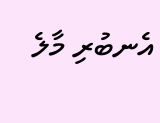އެނބުރި މާލެ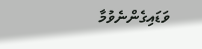ވަޑައިގެންނެވުމާ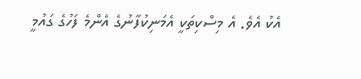އެކު އެވެ. އެ މިސްކިތަކީ އެމަނިކުފާނުގެ އެންމެ ފަހުގެ ގައުމީ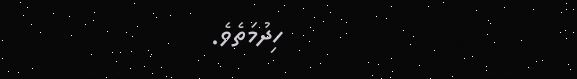ހިދުމަތެވެ.